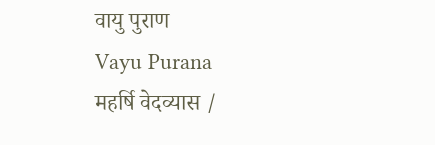वायु पुराण
Vayu Purana
महर्षि वेदव्यास /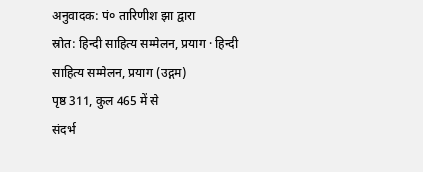अनुवादक: पं० तारिणीश झा द्वारा
स्रोत: हिन्दी साहित्य सम्मेलन, प्रयाग · हिन्दी साहित्य सम्मेलन, प्रयाग (उद्गम)
पृष्ठ 311, कुल 465 में से
संदर्भ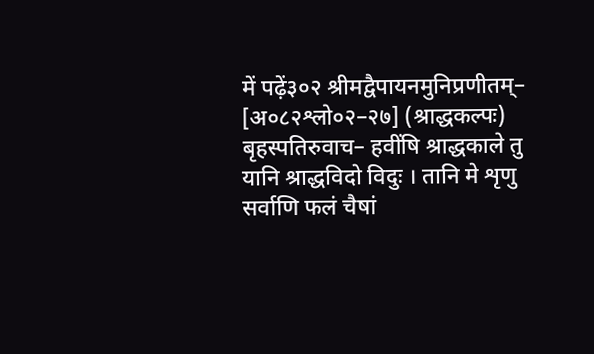में पढ़ें३०२ श्रीमद्वैपायनमुनिप्रणीतम्– [अ०८२श्लो०२–२७] (श्राद्धकल्पः)
बृहस्पतिरुवाच– हवींषि श्राद्धकाले तु यानि श्राद्धविदो विदुः । तानि मे शृणु सर्वाणि फलं चैषां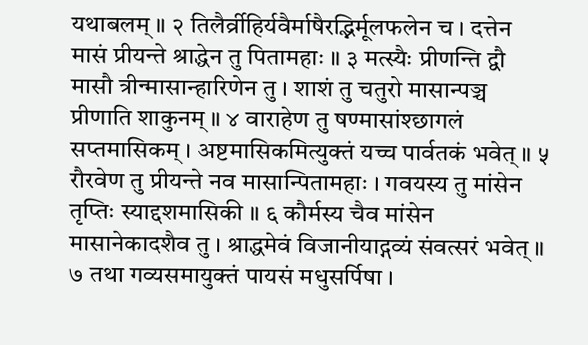यथाबलम् ॥ २ तिलैर्व्रीहिर्यवैर्माषैरद्भिर्मूलफलेन च । दत्तेन मासं प्रीयन्ते श्राद्धेन तु पितामहाः ॥ ३ मत्स्यैः प्रीणन्ति द्वौ मासौ त्रीन्मासान्हारिणेन तु । शाशं तु चतुरो मासान्पञ्च प्रीणाति शाकुनम् ॥ ४ वाराहेण तु षण्मासांश्छागलं सप्तमासिकम् । अष्टमासिकमित्युक्तं यच्च पार्वतकं भवेत् ॥ ५ रौरवेण तु प्रीयन्ते नव मासान्पितामहाः । गवयस्य तु मांसेन तृप्तिः स्याद्दशमासिकी ॥ ६ कौर्मस्य चैव मांसेन मासानेकादशैव तु । श्राद्धमेवं विजानीयाद्गव्यं संवत्सरं भवेत् ॥ ७ तथा गव्यसमायुक्तं पायसं मधुसर्पिषा ।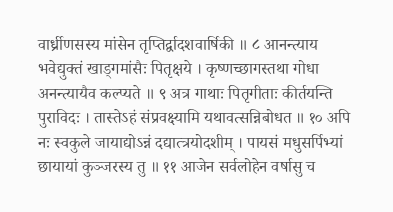वार्ध्रीणसस्य मांसेन तृप्तिर्द्वादशवार्षिकी ॥ ८ आनन्त्याय भवेद्युक्तं खाड्गमांसैः पितृक्षये । कृष्णच्छागस्तथा गोधा अनन्त्यायैव कल्प्यते ॥ ९ अत्र गाथाः पितृगीताः कीर्तयन्ति पुराविदः । तास्तेऽहं संप्रवक्ष्यामि यथावत्सन्निबोधत ॥ १० अपि नः स्वकुले जायाद्योऽन्नं दद्यात्त्रयोदशीम् । पायसं मधुसर्पिभ्यां छायायां कुञ्जरस्य तु ॥ ११ आजेन सर्वलोहेन वर्षासु च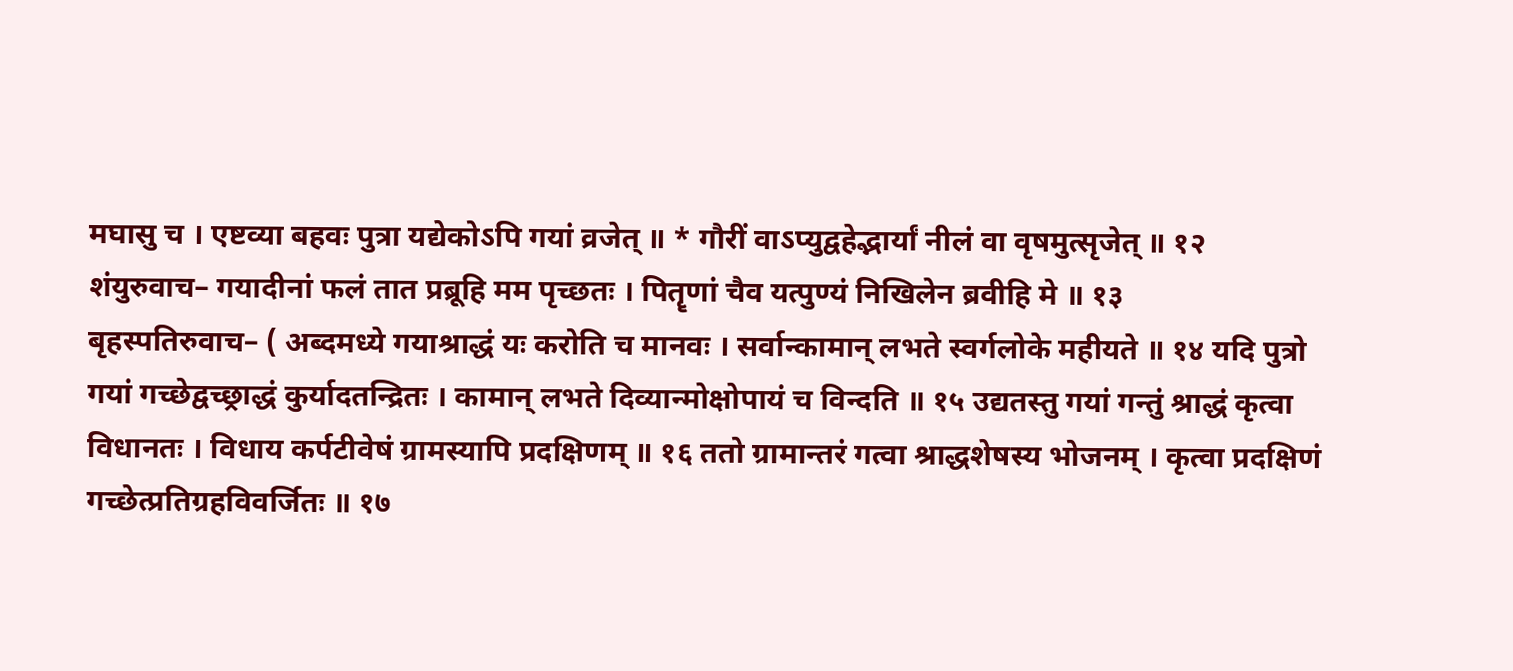मघासु च । एष्टव्या बहवः पुत्रा यद्येकोऽपि गयां व्रजेत् ॥ * गौरीं वाऽप्युद्वहेद्भार्यां नीलं वा वृषमुत्सृजेत् ॥ १२
शंयुरुवाच– गयादीनां फलं तात प्रब्रूहि मम पृच्छतः । पितॄणां चैव यत्पुण्यं निखिलेन ब्रवीहि मे ॥ १३
बृहस्पतिरुवाच– ( अब्दमध्ये गयाश्राद्धं यः करोति च मानवः । सर्वान्कामान् लभते स्वर्गलोके महीयते ॥ १४ यदि पुत्रो गयां गच्छेद्वच्छ्राद्धं कुर्यादतन्द्रितः । कामान् लभते दिव्यान्मोक्षोपायं च विन्दति ॥ १५ उद्यतस्तु गयां गन्तुं श्राद्धं कृत्वा विधानतः । विधाय कर्पटीवेषं ग्रामस्यापि प्रदक्षिणम् ॥ १६ ततो ग्रामान्तरं गत्वा श्राद्धशेषस्य भोजनम् । कृत्वा प्रदक्षिणं गच्छेत्प्रतिग्रहविवर्जितः ॥ १७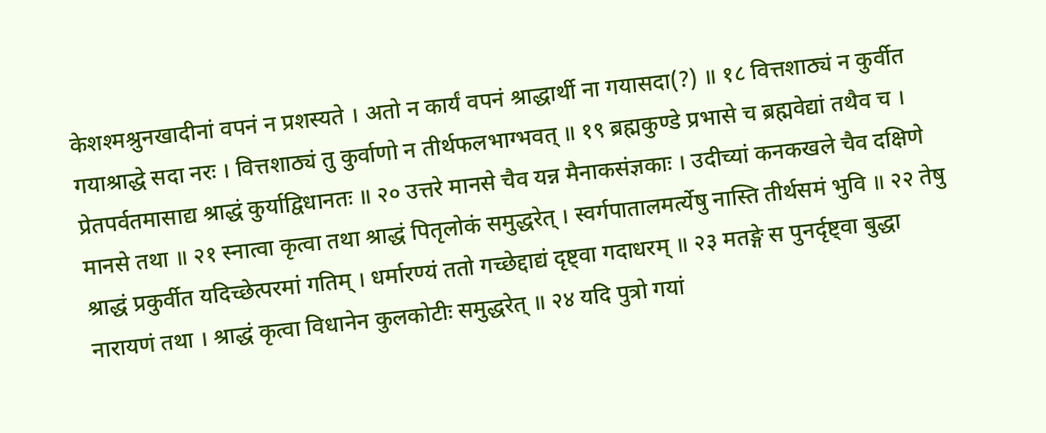केशश्मश्रुनखादीनां वपनं न प्रशस्यते । अतो न कार्यं वपनं श्राद्धार्थी ना गयासदा(?) ॥ १८ वित्तशाठ्यं न कुर्वीत गयाश्राद्धे सदा नरः । वित्तशाठ्यं तु कुर्वाणो न तीर्थफलभाग्भवत् ॥ १९ ब्रह्मकुण्डे प्रभासे च ब्रह्मवेद्यां तथैव च । प्रेतपर्वतमासाद्य श्राद्धं कुर्याद्विधानतः ॥ २० उत्तरे मानसे चैव यन्न मैनाकसंज्ञकाः । उदीच्यां कनकखले चैव दक्षिणे मानसे तथा ॥ २१ स्नात्वा कृत्वा तथा श्राद्धं पितृलोकं समुद्धरेत् । स्वर्गपातालमर्त्येषु नास्ति तीर्थसमं भुवि ॥ २२ तेषु श्राद्धं प्रकुर्वीत यदिच्छेत्परमां गतिम् । धर्मारण्यं ततो गच्छेद्दाद्यं दृष्ट्वा गदाधरम् ॥ २३ मतङ्गे स पुनर्दृष्ट्वा बुद्धा नारायणं तथा । श्राद्धं कृत्वा विधानेन कुलकोटीः समुद्धरेत् ॥ २४ यदि पुत्रो गयां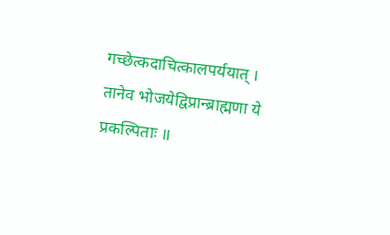गच्छेत्कदाचित्कालपर्ययात् । तानेव भोजयेद्विप्रान्ब्राह्मणा ये प्रकल्पिताः ॥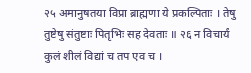२५ अमानुषतया विप्रा ब्राह्मणा ये प्रकल्पिताः । तेषु तुष्टेषु संतुष्टाः पितृभिः सह देवताः ॥ २६ न विचार्यं कुलं शीलं विद्यां च तप एव च ।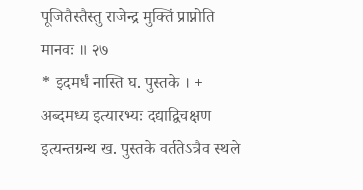पूजितैस्तैस्तु राजेन्द्र मुक्तिं प्राप्नोति मानवः ॥ २७
* इदमर्धं नास्ति घ. पुस्तके । + अब्दमध्य इत्यारभ्यः दद्याद्विचक्षण इत्यन्तग्रन्थ ख. पुस्तके वर्ततेऽत्रैव स्थले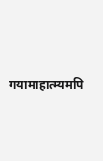गयामाहात्म्यमपि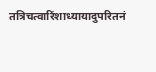तत्रिचत्वारिंशाध्यायादुपरितनं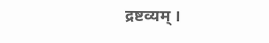द्रष्टव्यम् ।